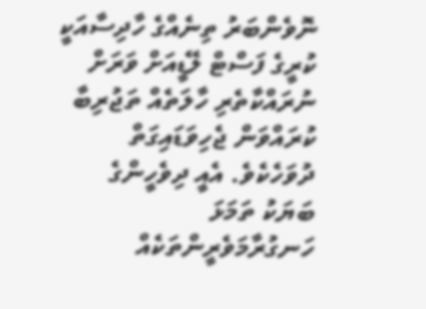ނޮވެންބަރު ތިނެއްގެ ހާދިސާއަކީ ކުރީގެ ފަސްޓް ލޭޑީއަށް ވަރަށް ނުރައްކާތެރި ހާލަތެއް ތަޖުރިބާ ކުރައްވަން ޖެހިވަޑައިގަތް ދުވަހެކެވެ. އެއީ ދިވެހީންގެ ބަޔަކު ތަމަޅަ ހަނގުރާމަވެރީންތަކެއް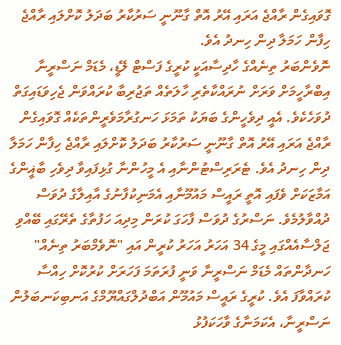ގޮވައިގެން ރާއްޖެ އަރައި އޭރު އޮތް ގާނޫނީ ސަރުކާރު ބަދަލު ކޮށްލައި ރާއްޖެ ހިފާން ހަމަލާ ދިން ހިނދު އެވެ.
ނޮވެންބަރު ތިނެއްގެ ހާދިސާއަކީ ކުރީގެ ފަސްޓް ލޭޑީ، މެޑަމް ނަސްރީނާ އިބްރާހީމަށް ވަރަށް ނުރައްކާތެރި ހާލަތެއް ތަޖުރިބާ ކުރައްވަން ޖެހިވަޑައިގަތް ދުވަހެކެވެ. އެއީ ދިވެހީންގެ ބަޔަކު ތަމަޅަ ހަނގުރާމަވެރީންތަކެއް ގޮވައިގެން ރާއްޖެ އަރައި އޭރު އޮތް ގާނޫނީ ސަރުކާރު ބަދަލު ކޮށްލައި ރާއްޖެ ހިފާން ހަމަލާ ދިން ހިނދު އެވެ. ޓެރަރިސްޓުންނާއި އެ މީހުންނާ ގުޅިފައިވާ ދިވެހި ބާޣީންގެ އަމާޒަކަށް ވެފައި އޮތީ ރައީސް މައުމޫނާއި އެމަނިކުފާނުގެ އާއިލާގެ ދުވަސް ދުއްވާލުމެވެ. ނަސްރުގެ ދުވަސް ފާހަގަ ކުރަން މިދިއަ ހަފުތާގެ ތެރޭގައި ބޭއްވި ޖަލްސާއެއްގައި މީގެ 34 އަހަރު އަހަރު ކުރީން އައި "ނޮވެމްބަރު ތިނެއް" ހަނދާންތައް މެޑަމް ނަސްރީނާ ވަނީ ފުރަތަމަ ފަހަރަށް ކުރުކޮށް ހިއްސާ ކުރައްވާފަ އެވެ. ކުރީގެ ރައީސް މައުމޫން އަބްދުލްގައްޔޫމްގެ އަނބިކަނބަލުން ނަސްރީނާ، އެކަމަނާގެ ވާހަކަފުޅު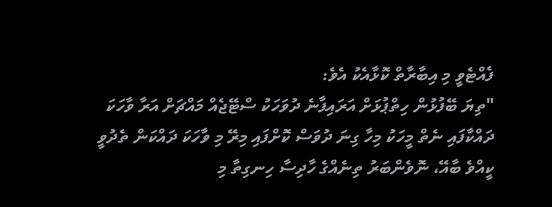ފެއްޓެވީ މި އިބާރާތް ކޮޅާއެކު އެވެ:
"ތިޔަ ބޭފުޅުން ހިތްޕުޅަށް އަރައިފާނެ ދުވަހަކު ސްޓޭޖެއް މައްޗަށް އަރާ ވާހަކަ ދައްކާފައި ނެތް މީހަކު މިހާ ގިނަ ދުވަސް ކޮށްފައި މިރޭ މި ވާހަކަ ދައްކަން ތެދުވީ ކީއްވެ ބާއޭ، ނޮވެންބަރު ތިނެއްގެ ހާދިސާ ހިނގިތާ މި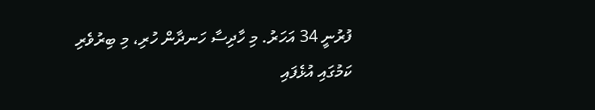ފުރުނީ 34 އަހަރު. މި ހާދިސާ ހަނދާން ހުރި، މި ބިރުވެރި ކަމުގައި އުޅެފައި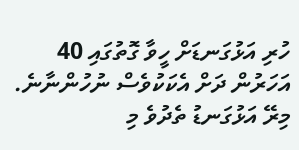ހުރި އަޅުގަނޑަށް ހީވާ ގޮތުގައި 40 އަހަރުން ދަށް އެކަކުވެސް ނުހުންނާނެ. މިރޭ އަޅުގަނޑު ތެދުވެ މި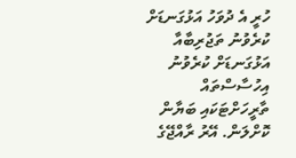ހުރީ އެ ދުވަހު އަޅުގަނޑަށް ކުރެވުނު ތަޖުރިބާއާ އަޅުގަނޑަށް ކުރެވުނު އިހުސާސްތައް ތާރީހަށްޓަކައި ބަޔާން ކޮށްލަން. އޭރު ރާއްޖޭގެ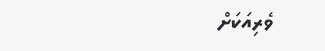ވެރިއަކަށް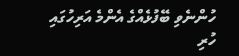ހުންނެވި ބޭފުޅެއްގެ އެންމެ އަރިހުގައި ހުރި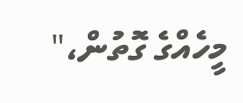މީހެއްގެ ގޮތުން،"